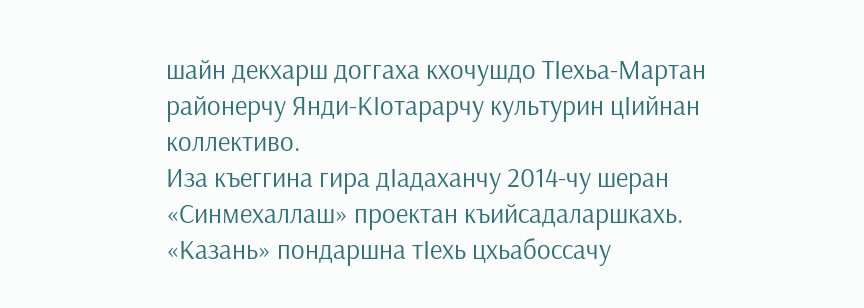шайн декхарш доггаха кхочушдо ТIехьа-Мартан районерчу Янди-КIотарарчу культурин цIийнан коллективо.
Иза къеггина гира дIадаханчу 2014-чу шеран «Синмехаллаш» проектан къийсадаларшкахь. «Казань» пондаршна тIехь цхьабоссачу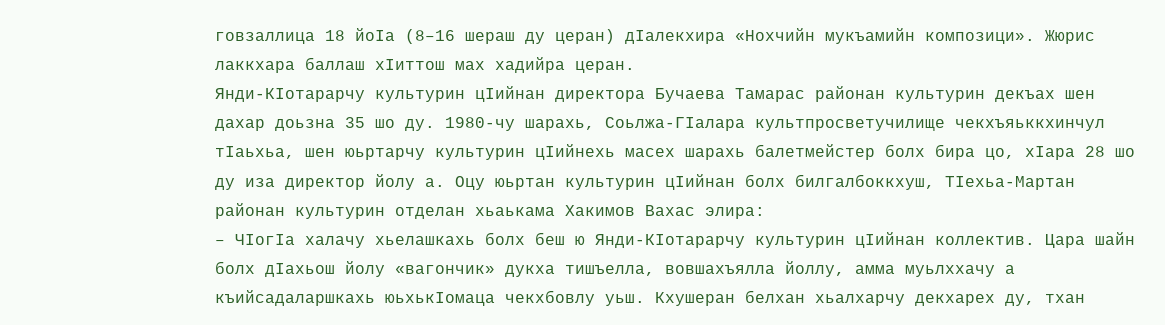говзаллица 18 йоIа (8–16 шераш ду церан) дIалекхира «Нохчийн мукъамийн композици». Жюрис лаккхара баллаш хIиттош мах хадийра церан.
Янди-КIотарарчу культурин цIийнан директора Бучаева Тамарас районан культурин декъах шен дахар доьзна 35 шо ду. 1980-чу шарахь, Соьлжа-ГIалара культпросветучилище чекхъяьккхинчул тIаьхьа, шен юьртарчу культурин цIийнехь масех шарахь балетмейстер болх бира цо, хIара 28 шо ду иза директор йолу а. Оцу юьртан культурин цIийнан болх билгалбоккхуш, ТIехьа-Мартан районан культурин отделан хьаькама Хакимов Вахас элира:
– ЧIогIа халачу хьелашкахь болх беш ю Янди-КIотарарчу культурин цIийнан коллектив. Цара шайн болх дIахьош йолу «вагончик» дукха тишъелла, вовшахъялла йоллу, амма муьлххачу а къийсадаларшкахь юьхькIомаца чекхбовлу уьш. Кхушеран белхан хьалхарчу декхарех ду, тхан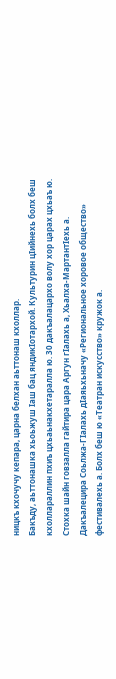ницкъ кхочучу кепара, царна белхан аьттонаш кхоллар.
Бакъду, аьттонашка хьоьжуш Iаш бац яндикIотархой. Культурин цIийнехь болх беш кхоллараллин пхиъ цхьаьнакхетаралла ю. 30 дакъалацархо волу хор царах цхьаъ ю. Стохка шайн говзалла гайтира цара Аргун гIалахь а, Хьалха-МартантIехь а. Дакъалецира Соьлжа-ГIалахь дIаяьхьначу «Региональное хоровое общество» фестивалехь а. Болх беш ю «Театран искусство» кружок а.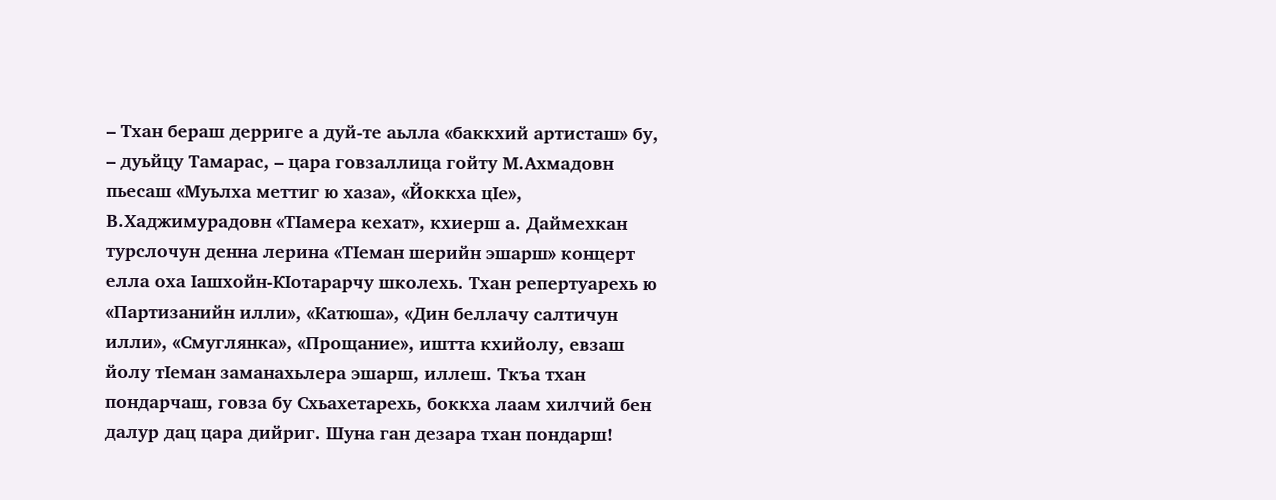– Тхан бераш дерриге а дуй-те аьлла «баккхий артисташ» бу, – дуьйцу Тамарас, – цара говзаллица гойту М.Ахмадовн пьесаш «Муьлха меттиг ю хаза», «Йоккха цIе», В.Хаджимурадовн «ТIамера кехат», кхиерш а. Даймехкан турслочун денна лерина «ТIеман шерийн эшарш» концерт елла оха Iашхойн-КIотарарчу школехь. Тхан репертуарехь ю «Партизанийн илли», «Катюша», «Дин беллачу салтичун илли», «Смуглянка», «Прощание», иштта кхийолу, евзаш йолу тIеман заманахьлера эшарш, иллеш. Ткъа тхан пондарчаш, говза бу Схьахетарехь, боккха лаам хилчий бен далур дац цара дийриг. Шуна ган дезара тхан пондарш!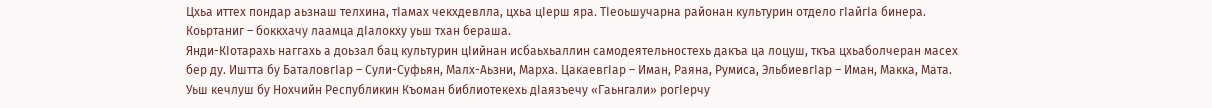Цхьа иттех пондар аьзнаш телхина, тIамах чекхдевлла, цхьа цIерш яра. ТIеоьшучарна районан культурин отдело гIайгIа бинера. Коьртаниг – боккхачу лаамца дIалокху уьш тхан бераша.
Янди-КIотарахь наггахь а доьзал бац культурин цIийнан исбаьхьаллин самодеятельностехь дакъа ца лоцуш, ткъа цхьаболчеран масех бер ду. Иштта бу БаталовгIар – Сули-Суфьян, Малх-Аьзни, Марха. ЦакаевгIар – Иман, Раяна, Румиса, ЭльбиевгIар – Иман, Макка, Мата.
Уьш кечлуш бу Нохчийн Республикин Къоман библиотекехь дIаязъечу «Гаьнгали» рогIерчу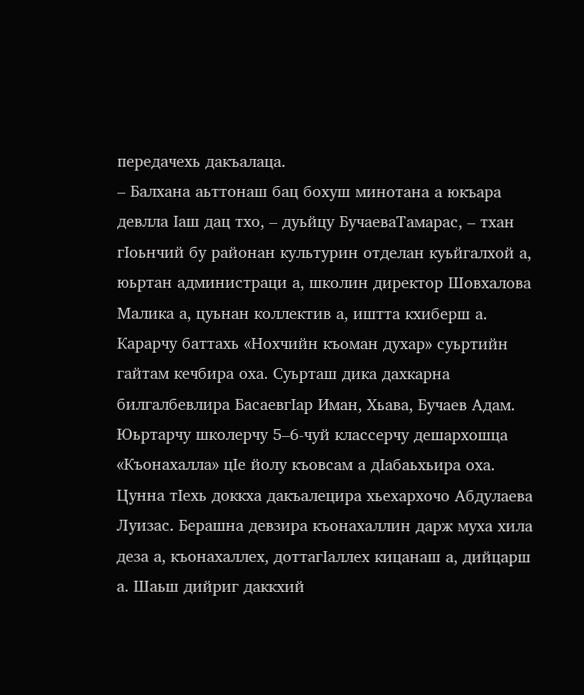передачехь дакъалаца.
– Балхана аьттонаш бац бохуш минотана а юкъара девлла Iаш дац тхо, – дуьйцу БучаеваТамарас, – тхан гIоьнчий бу районан культурин отделан куьйгалхой а, юьртан администраци а, школин директор Шовхалова Малика а, цуьнан коллектив а, иштта кхиберш а. Карарчу баттахь «Нохчийн къоман духар» суьртийн гайтам кечбира оха. Суьрташ дика дахкарна билгалбевлира БасаевгIар Иман, Хьава, Бучаев Адам. Юьртарчу школерчу 5–6-чуй классерчу дешархошца «Къонахалла» цIе йолу къовсам а дIабаьхьира оха. Цунна тIехь доккха дакъалецира хьехархочо Абдулаева Луизас. Берашна девзира къонахаллин дарж муха хила деза а, къонахаллех, доттагIаллех кицанаш а, дийцарш а. Шаьш дийриг даккхий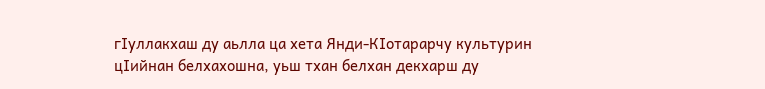гIуллакхаш ду аьлла ца хета Янди-КIотарарчу культурин цIийнан белхахошна, уьш тхан белхан декхарш ду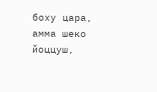боху цара, амма шеко йоццуш,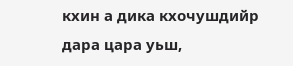кхин а дика кхочушдийр дара цара уьш,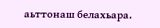аьттонаш белахьара.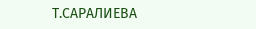Т.САРАЛИЕВА